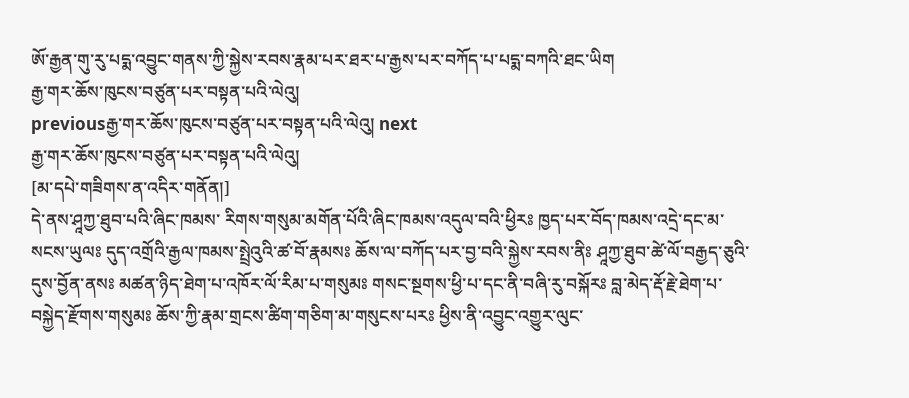ཨོ་རྒྱན་གུ་རུ་པདྨ་འབྱུང་གནས་ཀྱི་སྐྱེས་རབས་རྣམ་པར་ཐར་པ་རྒྱས་པར་བཀོད་པ་པདྨ་བཀའི་ཐང་ཡིག
རྒྱ་གར་ཆོས་ཁུངས་བཙུན་པར་བསྟན་པའི་ལེའུ།
previousརྒྱ་གར་ཆོས་ཁུངས་བཙུན་པར་བསྟན་པའི་ལེའུ། next
རྒྱ་གར་ཆོས་ཁུངས་བཙུན་པར་བསྟན་པའི་ལེའུ།
[མ་དཔེ་གཟིགས་ན་འདིར་གནོན།]
དེ་ནས་ཤཱཀྱ་ཐུབ་པའི་ཞིང་ཁམས་ རིགས་གསུམ་མགོན་པོའི་ཞིང་ཁམས་འདུལ་བའི་ཕྱིརཿ ཁྱད་པར་བོད་ཁམས་འདྲེ་དང་མ་སངས་ཡུལཿ དུད་འགྲོའི་རྒྱལ་ཁམས་སྤྲེའུའི་ཚ་བོ་རྣམསཿ ཆོས་ལ་བཀོད་པར་བྱ་བའི་སྐྱེས་རབས་ནིཿ ཤཱཀྱ་ཐུབ་ཚེ་ལོ་བརྒྱད་ཅུའི་དུས་བྱོན་ནསཿ མཚན་ཉིད་ཐེག་པ་འཁོར་ལོ་རིམ་པ་གསུམཿ གསང་སྔགས་ཕྱི་པ་དང་ནི་བཞི་རུ་བསྐོརཿ བླ་མེད་རྡོ་རྗེ་ཐེག་པ་བསྐྱེད་རྫོགས་གསུམཿ ཆོས་ཀྱི་རྣམ་གྲངས་ཚིག་གཅིག་མ་གསུངས་པརཿ ཕྱིས་ནི་འབྱུང་འགྱུར་ལུང་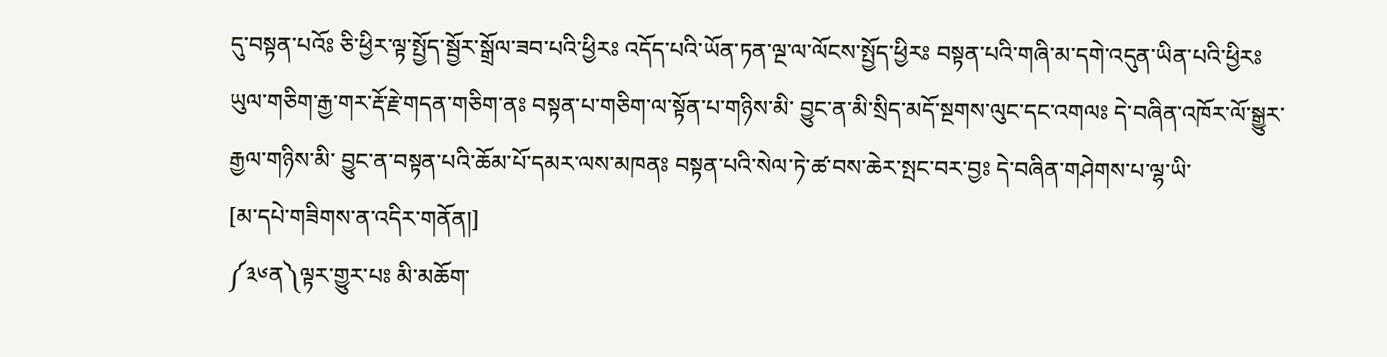དུ་བསྟན་པའོཿ ཅི་ཕྱིར་ལྟ་སྤྱོད་སྦྱོར་སྒྲོལ་ཟབ་པའི་ཕྱིརཿ འདོད་པའི་ཡོན་ཏན་ལྔ་ལ་ལོངས་སྤྱོད་ཕྱིརཿ བསྟན་པའི་གཞི་མ་དགེ་འདུན་ཡིན་པའི་ཕྱིརཿ ཡུལ་གཅིག་རྒྱ་གར་རྡོ་རྗེ་གདན་གཅིག་ནཿ བསྟན་པ་གཅིག་ལ་སྟོན་པ་གཉིས་མི་ བྱུང་ན་མི་སྲིད་མདོ་སྔགས་ལུང་དང་འགལཿ དེ་བཞིན་འཁོར་ལོ་སྒྱུར་རྒྱལ་གཉིས་མི་ བྱུང་ན་བསྟན་པའི་ཆོམ་པོ་དམར་ལས་མཁནཿ བསྟན་པའི་སེལ་ཏེ་ཚ་བས་ཆེར་སྤང་བར་བྱཿ དེ་བཞིན་གཤེགས་པ་ལྷ་ཡི་
[མ་དཔེ་གཟིགས་ན་འདིར་གནོན།]
༼༣༦ན༽ལྟར་གྱུར་པཿ མི་མཆོག་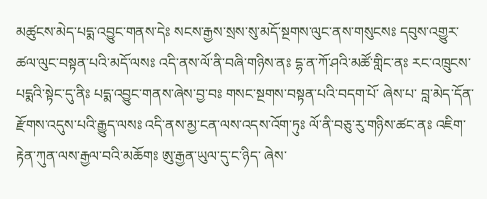མཚུངས་མེད་པདྨ་འབྱུང་གནས་དེཿ སངས་རྒྱས་སྲས་སུ་མདོ་སྔགས་ལུང་ནས་གསུངསཿ དབུས་འགྱུར་ཚལ་ལུང་བསྟན་པའི་མདོ་ལསཿ འདི་ནས་ལོ་ནི་བཞི་གཉིས་ནཿ དྷ་ན་ཀོ་ཤའི་མཚོ་གླིང་ནཿ རང་འཁྲུངས་པདྨའི་སྟེང་དུ་ནིཿ པདྨ་འབྱུང་གནས་ཞེས་བྱ་བཿ གསང་སྔགས་བསྟན་པའི་བདག་པོ་ ཞེས་པ་ བླ་མེད་དོན་རྫོགས་འདུས་པའི་རྒྱུད་ལསཿ འདི་ནས་མྱ་ངན་ལས་འདས་འོག་ཏུཿ ལོ་ནི་བཅུ་རུ་གཉིས་ཚང་ནཿ འཇིག་རྟེན་ཀུན་ལས་རྒྱལ་བའི་མཆོགཿ ཨུ་རྒྱན་ཡུལ་དུ་ང་ཉིད་ ཞེས་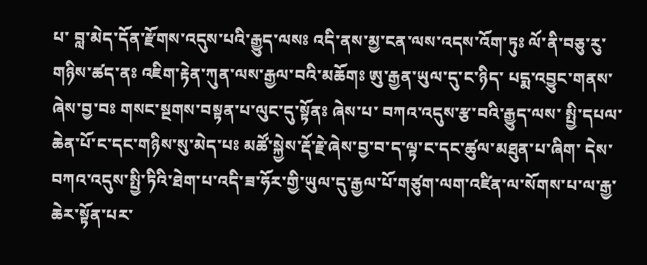པ་ བླ་མེད་དོན་རྫོགས་འདུས་པའི་རྒྱུད་ལསཿ འདི་ནས་མྱ་ངན་ལས་འདས་འོག་ཏུཿ ལོ་ནི་བཅུ་རུ་གཉིས་ཚད་ནཿ འཇིག་རྟེན་ཀུན་ལས་རྒྱལ་བའི་མཆོགཿ ཨུ་རྒྱན་ཡུལ་དུ་ང་ཉིད་ པདྨ་འབྱུང་གནས་ཞེས་བྱ་བཿ གསང་སྔགས་བསྟན་པ་ལུང་དུ་སྟོནཿ ཞེས་པ་ བཀའ་འདུས་རྩ་བའི་རྒྱུད་ལས་ སྤྱི་དཔལ་ཆེན་པོ་ང་དང་གཉིས་སུ་མེད་པཿ མཚོ་སྐྱེས་རྡོ་རྗེ་ཞེས་བྱ་བ་ད་ལྟ་ང་དང་ཚུལ་མཐུན་པ་ཞིག་ དེས་བཀའ་འདུས་སྤྱི་ཏིའི་ཐེག་པ་འདི་ཟ་ཧོར་གྱི་ཡུལ་དུ་རྒྱལ་པོ་གཙུག་ལག་འཛིན་ལ་སོགས་པ་ལ་རྒྱ་ཆེར་སྟོན་པར་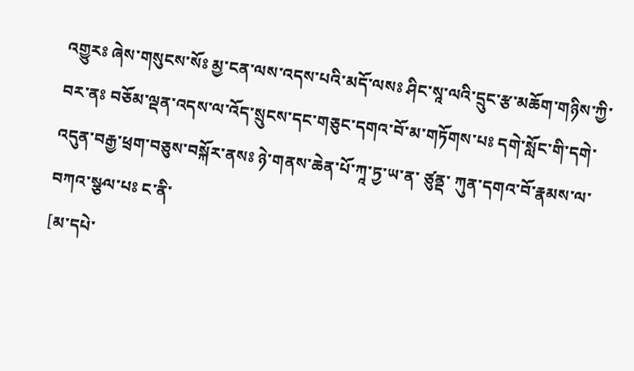འགྱུརཿ ཞེས་གསུངས་སོཿ མྱ་ངན་ལས་འདས་པའི་མདོ་ལསཿ ཤིང་སཱ་ལའི་དྲུང་རྩ་མཆོག་གཉིས་ཀྱི་བར་ནཿ བཅོམ་ལྡན་འདས་ལ་འོད་སྲུངས་དང་གཅུང་དགའ་བོ་མ་གཏོགས་པཿ དགེ་སློང་གི་དགེ་འདུན་བརྒྱ་ཕྲག་བཅུས་བསྐོར་ནསཿ ཉེ་གནས་ཆེན་པོ་ཀཱ་ཏྱ་ཡ་ན་ ཙུནྡ་ ཀུན་དགའ་བོ་རྣམས་ལ་བཀའ་སྩལ་པཿ ང་ནི་
[མ་དཔེ་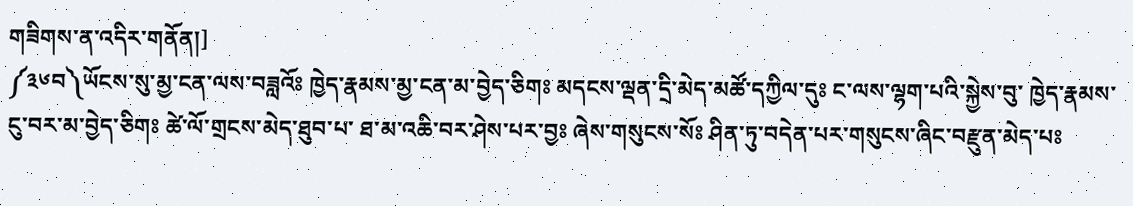གཟིགས་ན་འདིར་གནོན།]
༼༣༦བ༽ཡོངས་སུ་མྱ་ངན་ལས་བཟླའོཿ ཁྱེད་རྣམས་མྱ་ངན་མ་བྱེད་ཅིགཿ མདངས་ལྡན་དྲི་མེད་མཚོ་དཀྱིལ་དུཿ ང་ལས་ལྷག་པའི་སྐྱེས་བུ་ ཁྱེད་རྣམས་ངུ་བར་མ་བྱེད་ཅིགཿ ཚེ་ལོ་གྲངས་མེད་ཐུབ་པ་ ཐ་མ་འཆི་བར་ཤེས་པར་བྱཿ ཞེས་གསུངས་སོཿ ཤིན་ཏུ་བདེན་པར་གསུངས་ཞིང་བརྫུན་མེད་པཿ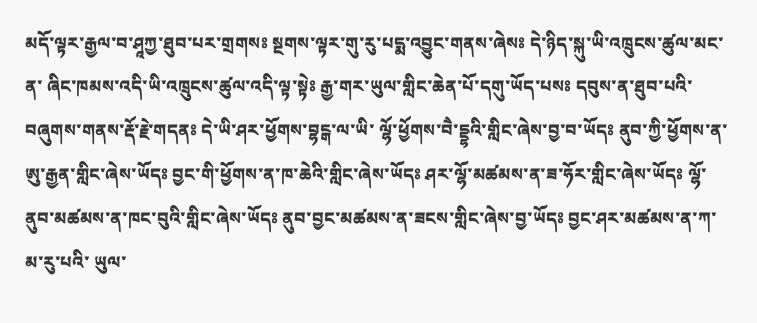མདོ་ལྟར་རྒྱལ་བ་ཤཱཀྱ་ཐུབ་པར་གྲགསཿ སྔགས་ལྟར་གུ་རུ་པདྨ་འབྱུང་གནས་ཞེསཿ དེ་ཉིད་སྐུ་ཡི་འཁྲུངས་ཚུལ་མང་ན་ ཞིང་ཁམས་འདི་ཡི་འཁྲུངས་ཚུལ་འདི་ལྟ་སྟེཿ རྒྱ་གར་ཡུལ་གླིང་ཆེན་པོ་དགུ་ཡོད་པསཿ དབུས་ན་ཐུབ་པའི་བཞུགས་གནས་རྡོ་རྗེ་གདནཿ དེ་ཡི་ཤར་ཕྱོགས་བྷངྒ་ལ་ཡི་ ལྷོ་ཕྱོགས་བཻ་དྡྷའི་གླིང་ཞེས་བྱ་བ་ཡོདཿ ནུབ་ཀྱི་ཕྱོགས་ན་ཨུ་རྒྱན་གླིང་ཞེས་ཡོདཿ བྱང་གི་ཕྱོགས་ན་ཁ་ཆེའི་གླིང་ཞེས་ཡོདཿ ཤར་ལྷོ་མཚམས་ན་ཟ་ཧོར་གླིང་ཞེས་ཡོདཿ ལྷོ་ནུབ་མཚམས་ན་ཁང་བུའི་གླིང་ཞེས་ཡོདཿ ནུབ་བྱང་མཚམས་ན་ཟངས་གླིང་ཞེས་བྱ་ཡོདཿ བྱང་ཤར་མཚམས་ན་ཀ་མ་རུ་པའི་ ཡུལ་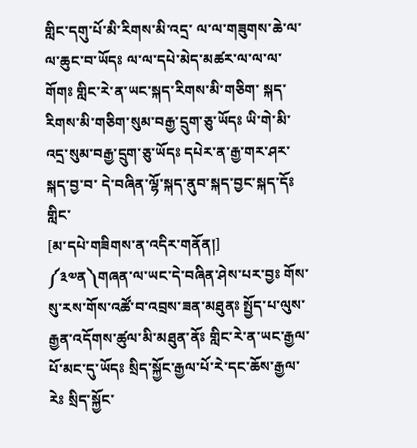གླིང་དགུ་པོ་མི་རིགས་མི་འདྲ་ ལ་ལ་གཟུགས་ཆེ་ལ་ལ་ཆུང་བ་ཡོདཿ ལ་ལ་དཔེ་མེད་མཚར་ལ་ལ་ལ་གོགཿ གླིང་རེ་ན་ཡང་སྐད་རིགས་མི་གཅིག་ སྐད་རིགས་མི་གཅིག་སུམ་བརྒྱ་དྲུག་ཅུ་ཡོདཿ ཡི་གེ་མི་འདྲ་སུམ་བརྒྱ་དྲུག་ཅུ་ཡོདཿ དཔེར་ན་རྒྱ་གར་ཤར་སྐད་བྱ་བ་ དེ་བཞིན་ལྷོ་སྐད་ནུབ་སྐད་བྱང་སྐད་དོཿ གླིང་
[མ་དཔེ་གཟིགས་ན་འདིར་གནོན།]
༼༣༧ན༽གཞན་ལ་ཡང་དེ་བཞིན་ཤེས་པར་བྱཿ གོས་སུ་རས་གོས་འཚོ་བ་འབྲས་ཟན་མཐུནཿ སྤྱོད་པ་ལུས་རྒྱན་འདོགས་ཚུལ་མི་མཐུན་ནོཿ གླིང་རེ་ན་ཡང་རྒྱལ་པོ་མང་དུ་ཡོདཿ སྲིད་སྐྱོང་རྒྱལ་པོ་རེ་དང་ཆོས་རྒྱལ་རེཿ སྲིད་སྐྱོང་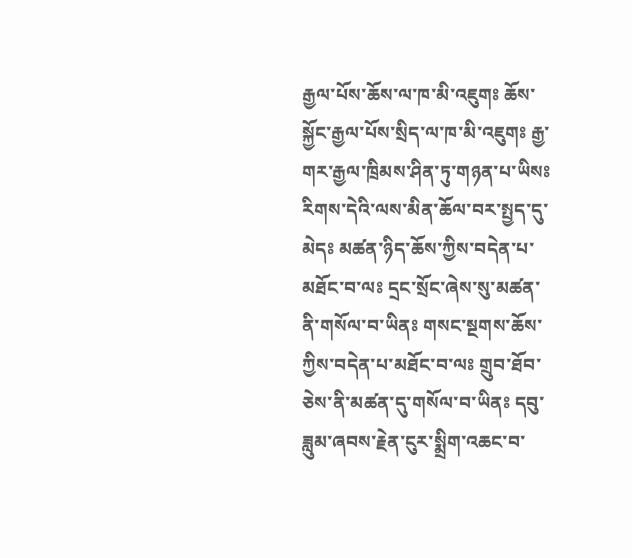རྒྱལ་པོས་ཆོས་ལ་ཁ་མི་འཇུགཿ ཆོས་སྐྱོང་རྒྱལ་པོས་སྲིད་ལ་ཁ་མི་འཇུགཿ རྒྱ་གར་རྒྱལ་ཁྲིམས་ཤིན་ཏུ་གཉན་པ་ཡིསཿ རིགས་དེའི་ལས་མིན་ཆོལ་བར་སྤྱད་དུ་མེདཿ མཚན་ཉིད་ཆོས་ཀྱིས་བདེན་པ་མཐོང་བ་ལཿ དྲང་སྲོང་ཞེས་སུ་མཚན་ནི་གསོལ་བ་ཡིནཿ གསང་སྔགས་ཆོས་ཀྱིས་བདེན་པ་མཐོང་བ་ལཿ གྲུབ་ཐོབ་ཅེས་ནི་མཚན་དུ་གསོལ་བ་ཡིནཿ དབུ་ཟླུམ་ཞབས་རྗེན་ངུར་སྨྲིག་འཆང་བ་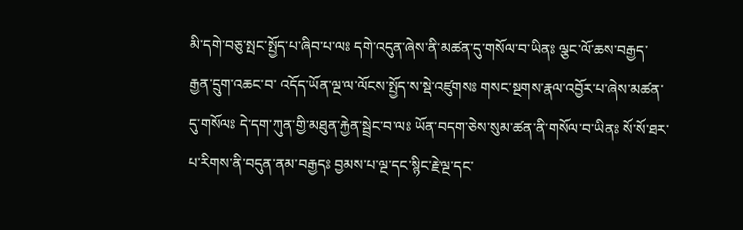མི་དགེ་བཅུ་སྤང་སྤྱོད་པ་ཞིབ་པ་ལཿ དགེ་འདུན་ཞེས་ནི་མཚན་དུ་གསོལ་བ་ཡིནཿ ལྕང་ལོ་ཆས་བརྒྱད་རྒྱན་དྲུག་འཆང་བ་ འདོད་ཡོན་ལྔ་ལ་ལོངས་སྤྱོད་ས་སྡེ་འཛུགསཿ གསང་སྔགས་རྣལ་འབྱོར་པ་ཞེས་མཚན་དུ་གསོལཿ དེ་དག་ཀུན་གྱི་མཐུན་རྐྱེན་སྦྲེང་བ་ལཿ ཡོན་བདག་ཅེས་སུམ་ཚན་ནི་གསོལ་བ་ཡིནཿ སོ་སོ་ཐར་པ་རིགས་ནི་བདུན་ནམ་བརྒྱདཿ བྱམས་པ་ལྔ་དང་སྙིང་རྗེ་ལྔ་དང་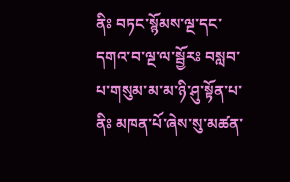ནིཿ བཏང་སྙོམས་ལྔ་དང་དགའ་བ་ལྔ་ལ་སྦྱོརཿ བསླབ་པ་གསུམ་མ་མ་ཉི་ཤུ་སྟོན་པ་ནིཿ མཁན་པོ་ཞེས་སུ་མཚན་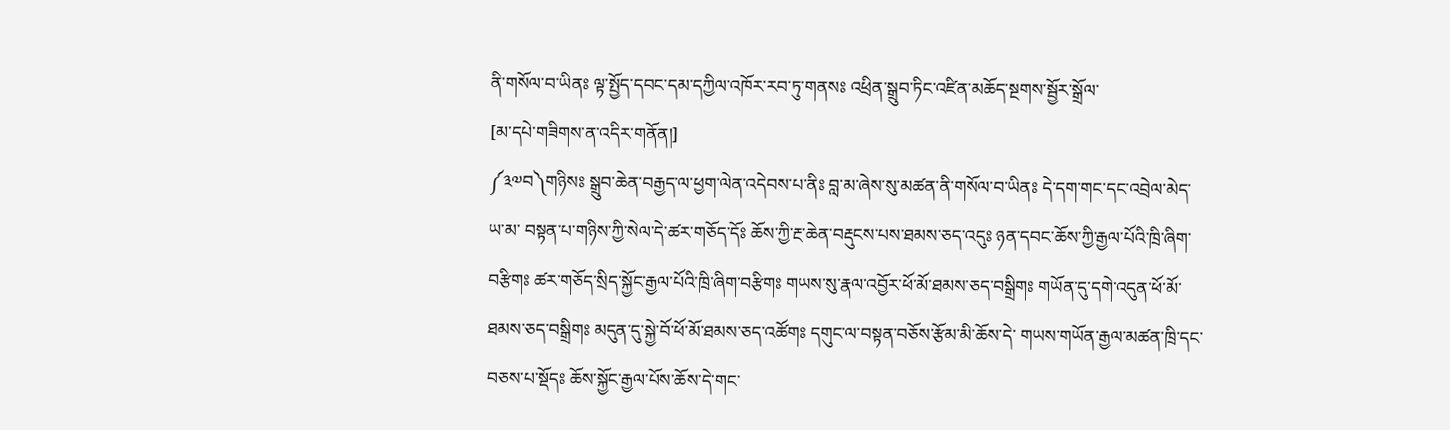ནི་གསོལ་བ་ཡིནཿ ལྟ་སྤྱོད་དབང་དམ་དཀྱིལ་འཁོར་རབ་ཏུ་གནསཿ འཕྲིན་སྒྲུབ་ཏིང་འཛིན་མཆོད་སྔགས་སྦྱོར་སྒྲོལ་
[མ་དཔེ་གཟིགས་ན་འདིར་གནོན།]
༼༣༧བ༽གཉིསཿ སྒྲུབ་ཆེན་བརྒྱད་ལ་ཕྱག་ལེན་འདེབས་པ་ནིཿ བླ་མ་ཞེས་སུ་མཚན་ནི་གསོལ་བ་ཡིནཿ དེ་དག་གང་དང་འབྲེལ་མེད་ཡ་མ་ བསྟན་པ་གཉིས་ཀྱི་སེལ་དེ་ཚར་གཅོད་དོཿ ཆོས་ཀྱི་རྔ་ཆེན་བརྡུངས་པས་ཐམས་ཅད་འདུཿ ཉན་དབང་ཆོས་ཀྱི་རྒྱལ་པོའི་ཁྲི་ཞིག་བརྩིགཿ ཚར་གཅོད་སྲིད་སྐྱོང་རྒྱལ་པོའི་ཁྲི་ཞིག་བརྩིགཿ གཡས་སུ་རྣལ་འབྱོར་ཕོ་མོ་ཐམས་ཅད་བསྒྲིགཿ གཡོན་དུ་དགེ་འདུན་ཕོ་མོ་ཐམས་ཅད་བསྒྲིགཿ མདུན་དུ་སྐྱེ་བོ་ཕོ་མོ་ཐམས་ཅད་འཚོགཿ དགུང་ལ་བསྟན་བཅོས་རྩོམ་མི་ཆོས་དེ་ གཡས་གཡོན་རྒྱལ་མཚན་ཁྲི་དང་བཅས་པ་སྡོདཿ ཆོས་སྐྱོང་རྒྱལ་པོས་ཆོས་དེ་གང་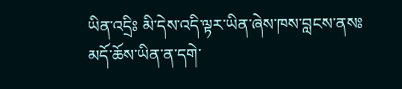ཡིན་འདྲིཿ མི་དེས་འདི་ལྟར་ཡིན་ཞེས་ཁས་བླངས་ནསཿ མདོ་ཆོས་ཡིན་ན་དགེ་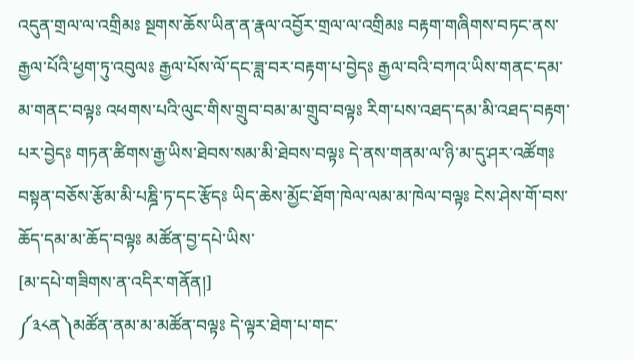འདུན་གྲལ་ལ་འགྲིམཿ སྔགས་ཆོས་ཡིན་ན་རྣལ་འབྱོར་གྲལ་ལ་འགྲིམཿ བརྟག་གཞིགས་བཏང་ནས་རྒྱལ་པོའི་ཕྱག་ཏུ་འབུལཿ རྒྱལ་པོས་ལོ་དང་ཟླ་བར་བརྟག་པ་བྱེདཿ རྒྱལ་བའི་བཀའ་ཡིས་གནང་དམ་མ་གནང་བལྟཿ འཕགས་པའི་ལུང་གིས་གྲུབ་བམ་མ་གྲུབ་བལྟཿ རིག་པས་འཐད་དམ་མི་འཐད་བརྟག་པར་བྱེདཿ གཏན་ཚིགས་རྒྱ་ཡིས་ཐེབས་སམ་མི་ཐེབས་བལྟཿ དེ་ནས་གནམ་ལ་ཉི་མ་དུ་ཤར་འཚོགཿ བསྟན་བཅོས་རྩོམ་མི་པཎྜི་ཏ་དང་རྩོདཿ ཡིད་ཆེས་མྱོང་ཐོག་ཁེལ་ལམ་མ་ཁེལ་བལྟཿ ངེས་ཤེས་གོ་བས་ཆོད་དམ་མ་ཆོད་བལྟཿ མཚོན་བྱ་དཔེ་ཡིས་
[མ་དཔེ་གཟིགས་ན་འདིར་གནོན།]
༼༣༨ན༽མཚོན་ནམ་མ་མཚོན་བལྟཿ དེ་ལྟར་ཐེག་པ་གང་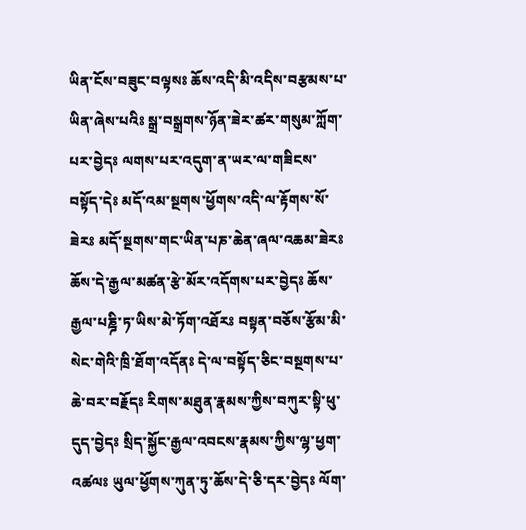ཡིན་ངོས་བཟུང་བལྟསཿ ཆོས་འདི་མི་འདིས་བརྩམས་པ་ཡིན་ཞེས་པའིཿ སྒྲ་བསྒྲགས་ཉོན་ཟེར་ཚར་གསུམ་ཀློག་པར་བྱེདཿ ལགས་པར་འདུག་ན་ཡར་ལ་གཟིངས་བསྟོད་དེཿ མདོ་འམ་སྔགས་ཕྱོགས་འདི་ལ་རྟོགས་སོ་ཟེརཿ མདོ་སྔགས་གང་ཡིན་པཎ་ཆེན་ཞལ་འཆམ་ཟེརཿ ཆོས་དེ་རྒྱལ་མཚན་རྩེ་མོར་འདོགས་པར་བྱེདཿ ཆོས་རྒྱལ་པཎྜི་ཏ་ཡིས་མེ་ཏོག་འཐོརཿ བསྟན་བཅོས་རྩོམ་མི་སེང་གེའི་ཁྲི་ཐོག་འདོནཿ དེ་ལ་བསྟོད་ཅིང་བསྔགས་པ་ཆེ་བར་བརྗོདཿ རིགས་མཐུན་རྣམས་ཀྱིས་བཀུར་སྟི་ཕུ་དུད་བྱེདཿ སྲིད་སྐྱོང་རྒྱལ་འབངས་རྣམས་ཀྱིས་ལྷ་ཕྱག་འཚལཿ ཡུལ་ཕྱོགས་ཀུན་ཏུ་ཆོས་དེ་ཅི་དར་བྱེདཿ ལོག་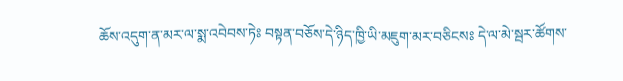ཆོས་འདུག་ན་མར་ལ་སྨ་འབེབས་ཏེཿ བསྟན་བཅོས་དེ་ཉིད་ཁྱི་ཡི་མཇུག་མར་བཅིངསཿ དེ་ལ་མེ་སྦར་ཚོགས་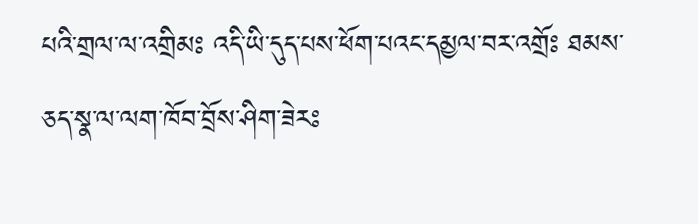པའི་གྲལ་ལ་འགྲིམཿ འདི་ཡི་དུད་པས་ཕོག་པའང་དམྱལ་བར་འགྲོཿ ཐམས་ཅད་སྣ་ལ་ལག་ཁོབ་བྲོས་ཤིག་ཟེརཿ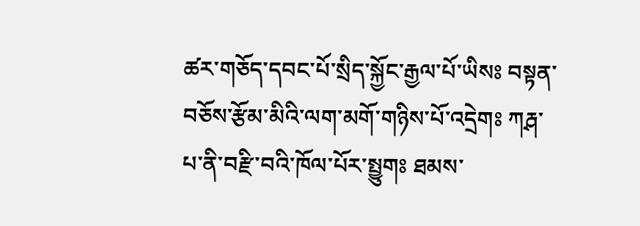ཚར་གཅོད་དབང་པོ་སྲིད་སྐྱོང་རྒྱལ་པོ་ཡིསཿ བསྟན་བཅོས་རྩོམ་མིའི་ལག་མགོ་གཉིས་པོ་འདྲེགཿ ཀརྴ་པ་ནི་བརྫི་བའི་ཁོལ་པོར་སྤྱུགཿ ཐམས་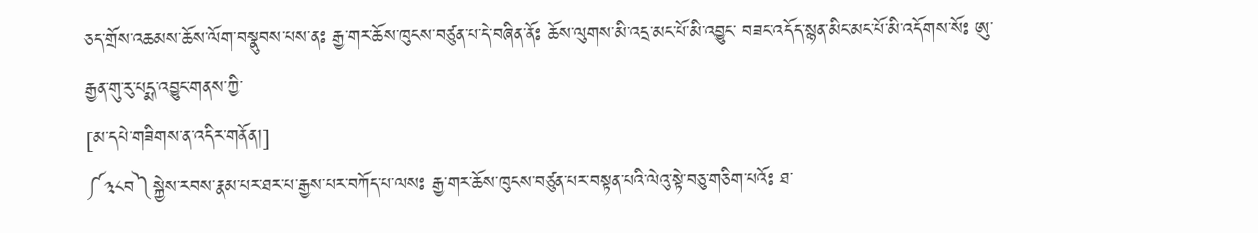ཅད་གྲོས་འཆམས་ཆོས་ལོག་བསྣུབས་པས་ནཿ རྒྱ་གར་ཆོས་ཁུངས་བཙུན་པ་དེ་བཞིན་ནོཿ ཆོས་ལུགས་མི་འདྲ་མང་པོ་མི་འབྱུང་ བཟང་འདོད་སྙན་མིང་མང་པོ་མི་འདོགས་སོཿ ཨུ་རྒྱན་གུ་རུ་པདྨ་འབྱུང་གནས་ཀྱི་
[མ་དཔེ་གཟིགས་ན་འདིར་གནོན།]
༼༣༨བ༽སྐྱེས་རབས་རྣམ་པར་ཐར་པ་རྒྱས་པར་བཀོད་པ་ལསཿ རྒྱ་གར་ཆོས་ཁུངས་བཙུན་པར་བསྟན་པའི་ལེའུ་སྟེ་བཅུ་གཅིག་པའོཿ ཐ་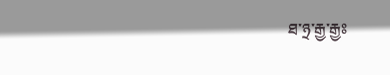ཐ་ཉྲ་རྒྱ་རྒྱཿ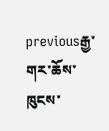previousརྒྱ་གར་ཆོས་ཁུངས་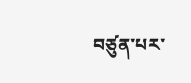བཙུན་པར་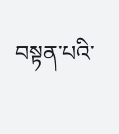བསྟན་པའི་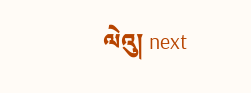ལེའུ། next